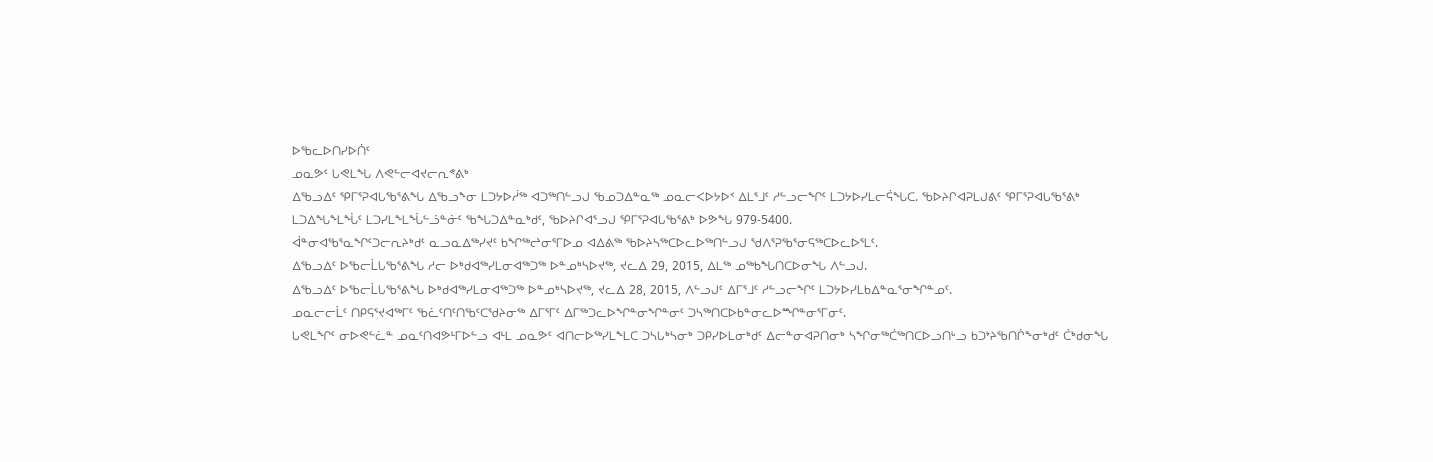ᐅᖃᓚᐅᑎᓯᐅᑏᑦ
ᓄᓇᕗᑦ ᒐᕙᒪᖓ ᐱᕙᓪᓕᐊᔪᓕᕆᕝᕕᒃ
ᐃᖃᓗᐃᑦ ᕿᒥᕐᕈᐊᒐᖃᕐᕕᖓ ᐃᖃᓗᖕᓂ ᒪᑐᔭᐅᓲᖅ ᐊᑐᖅᑎᓪᓗᒍ ᖃᓄᑐᐃᓐᓇᖅ ᓄᓇᓕᐸᐅᔭᐅᑉ ᐃᒪᕐᒧᑦ ᓱᓪᓗᓕᖏᑦ ᒪᑐᔭᐅᓯᒪᓕᕌᖓᑕ. ᖃᐅᔨᒋᐊᕈᒪᒍᕕᑦ ᕿᒥᕐᕈᐊᒐᖃᕐᕕᒃ ᒪᑐᐃᖓᖕᒪᖔᑦ ᒪᑐᓯᒪᖕᒪᖔᓪᓘᓐᓃᑦ ᖃᖓᑐᐃᓐᓇᒃᑯᑦ, ᖃᐅᔨᒋᐊᕐᓗᒍ ᕿᒥᕐᕈᐊᒐᖃᕐᕕᒃ ᐅᕗᖓ 979-5400.
ᐋᓐᓂᐊᖃᕐᓇᖏᑦᑐᓕᕆᔨᒃᑯᑦ ᓇᓗᓇᐃᖅᓯᔪᑦ ᑲᖏᖅᖠᓂᕐᒥᐅᓄ ᐊᐃᕕᖅ ᖃᐅᔨᓴᖅᑕᐅᓚᐅᖅᑎᓪᓗᒍ ᖁᐱᕐᕈᖃᕐᓂᕋᖅᑕᐅᓚᐅᕐᒪᑦ.
ᐃᖃᓗᐃᑦ ᐅᖃᓕᒫᒐᖃᕐᕕᖓ ᓱᓕ ᐅᒃᑯᐊᖅᓯᒪᓂᐊᖅᑐᖅ ᐅᓐᓄᒃᓴᐅᔪᖅ, ᔪᓚᐃ 29, 2015, ᐃᒪᖅ ᓄᖅᑲᖓᑎᑕᐅᓂᖓ ᐱᓪᓗᒍ.
ᐃᖃᓗᐃᑦ ᐅᖃᓕᒫᒐᖃᕐᕕᖓ ᐅᒃᑯᐊᖅᓯᒪᓂᐊᖅᑐᖅ ᐅᓐᓄᒃᓴᐅᔪᖅ, ᔪᓚᐃ 28, 2015, ᐱᓪᓗᒍᑦ ᐃᒥᕐᒧᑦ ᓱᓪᓗᓕᖏᑦ ᒪᑐᔭᐅᓯᒪᑲᐃᓐᓇᕐᓂᖏᓐᓄᑦ.
ᓄᓇᓕᓕᒫᑦ ᑎᑭᕋᕐᔪᐊᖅᒥᑦ ᖃᓛᑦᑎᑦᑎᖃᑦᑕᖁᔨᓂᖅ ᐃᒥᕐᒥᑦ ᐃᒥᖅᑐᓚᐅᖏᓐᓂᖏᓐᓂᑦ ᑐᓴᖅᑎᑕᐅᑲᓐᓂᓚᐅᙱᓐᓂᕐᒥᓂᑦ.
ᒐᕙᒪᖏᑦ ᓂᐅᕙᓪᓛᓐ ᓄᓇᑦᑎᐊᕗᒻᒥᐅᓪᓗ ᐊᒻᒪ ᓄᓇᕗᑦ ᐊᑎᓕᐅᖅᓯᒪᖕᒪᑕ ᑐᓴᒐᒃᓴᓂᒃ ᑐᑭᓯᐅᒪᓂᒃᑯᑦ ᐃᓕᓐᓂᐊᕈᑎᓂᒃ ᓴᖏᓂᖅᑖᖅᑎᑕᐅᓗᑎᒡᓗ ᑲᑐᔾᔨᖃᑎᒌᖕᓂᒃᑯᑦ ᑖᒃᑯᓂᖓ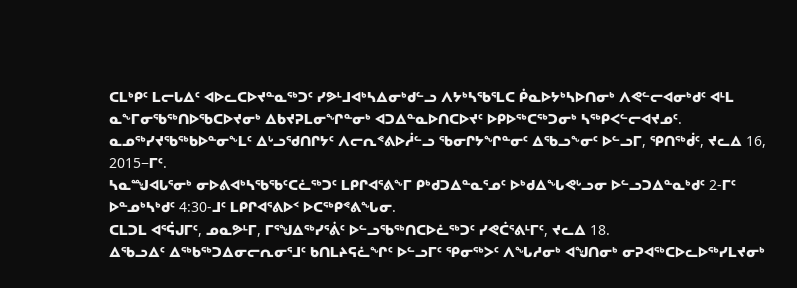ᑕᒪᒃᑭᑦ ᒪᓕᒐᐃᑦ ᐊᐅᓚᑕᐅᔪᓐᓇᖅᑐᑦ ᓯᕗᒻᒧᐊᒃᓴᐃᓂᒃᑯᓪᓗ ᐱᔭᒃᓴᖃᕐᒪᑕ ᑮᓇᐅᔭᒃᓴᐅᑎᓂᒃ ᐱᕙᓪᓕᐊᓂᒃᑯᑦ ᐊᒻᒪ ᓇᖕᒥᓂᖃᖅᑎᐅᖃᑕᐅᔪᓂᒃ ᐃᑲᔪᕈᒪᓂᖏᓐᓂᒃ ᐊᑐᐃᓐᓇᐅᑎᑕᐅᔪᑦ ᐅᑭᐅᖅᑕᖅᑐᓂᒃ ᓴᖅᑭᐸᓪᓕᐊᔪᓄᑦ.
ᓇᓄᖅᓯᔪᖃᖅᑲᐅᓐᓂᖕᒪᑦ ᐃᒡᓗᖁᑎᒋᔭᑦ ᐱᓕᕆᕝᕕᐅᓲᓪᓗ ᖃᓂᒋᔭᖏᓐᓂᑦ ᐃᖃᓗᖕᓂᑦ ᐅᓪᓗᒥ, ᕿᑎᖅᑰᑦ, ᔪᓚᐃ 16, 2015−ᒥᑦ.
ᓴᓇᙳᐊᒐᕐᓂᒃ ᓂᐅᕕᐊᒃᓴᖃᖃᑦᑕᓛᖅᑐᑦ ᒪᑭᒋᐊᕐᕕᖕᒥ ᑭᒃᑯᑐᐃᓐᓇᕐᓄᑦ ᐅᒃᑯᐃᖓᕙᒡᓗᓂ ᐅᓪᓗᑐᐃᓐᓇᒃᑯᑦ 2-ᒥᑦ ᐅᓐᓄᒃᓴᒃᑯᑦ 4:30-ᒧᑦ ᒪᑭᒋᐊᕐᕕᐅᑉ ᐅᑕᖅᑭᕝᕕᖓᓂ.
ᑕᒪᑐᒪ ᐊᕐᕌᒍᒥᑦ, ᓄᓇᕗᒻᒥ, ᒥᕐᖑᐃᖅᓯᕐᕖᑦ ᐅᓪᓗᖃᖅᑎᑕᐅᓛᖅᑐᑦ ᓯᕙᑖᕐᕕᒻᒥᑦ, ᔪᓚᐃ 18.
ᐃᖃᓗᐃᑦ ᐃᖅᑲᖅᑐᐃᓂᓕᕆᓂᕐᒧᑦ ᑲᑎᒪᔨᕋᓛᖏᑦ ᐅᓪᓗᒥᑦ ᕿᓂᖅᐳᑦ ᐱᖓᓱᓂᒃ ᐊᖑᑎᓂᒃ ᓂᕈᐊᖅᑕᐅᓚᐅᖅᓯᒪᔪᓂᒃ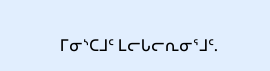ᒥᓂᔅᑕᒧᑦ ᒪᓕᒐᓕᕆᓂᕐᒧᑦ.